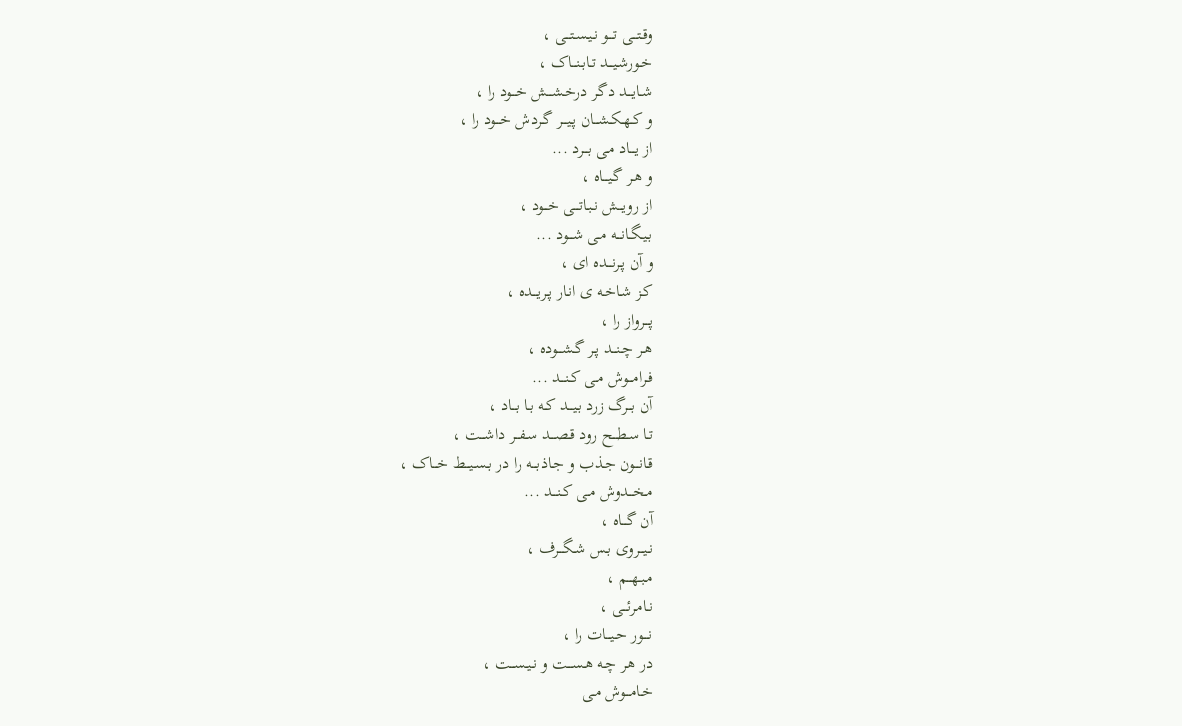وقـتـــی تـــو نـیـسـتـــی ،
خـورشـیـــد تـابـنـــاک ،
شـایـــد دگـر درخـشـــش خـــود را ،
و کـهـکـشـــان پـیـــر گـردش خـــود را ،
از یـــاد مـی بـــرد ...
و هـر گـیـــاه ،
از رویـــش نـبـاتـــی خـــود ،
بـیـگـانـــه مـی شـــود ...
و آن پـرنـــده ای ،
کـز شـاخـه ی انـار پـریـــده ،
پـــرواز را ،
هـر چـنـــد پـر گـشـــوده ،
فـرامـــوش مـی کـنـــد ...
آن بـــرگ زرد بـیـــد کـه بـا بـــاد ،
تـا سـطـــح رود قـصـــد سـفـــر داشـــت ،
قـانـــون جـذب و جـاذبـــه را در بـسـیـــط خـــاک ،
مـخـــدوش مـی کـنـــد ...
آن گـــاه ،
نـیـــروی بـس شـگـــرف ،
مـبـهـــم ،
نـامـرئـــی ،
نـــور حـیـــات را ،
در هـر چـه هـســـت و نـیـســـت ،
خـامـــوش مـی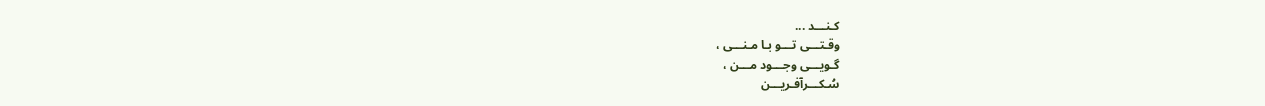کـنـــد ...
وقـتـــی تـــو بـا مـنـــی ،
گـویـــی وجـــود مـــن ،
سُـکـــرآفـریـــن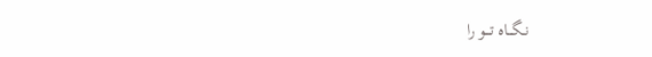نـگـــاه تـــو را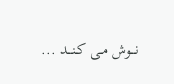نـــوش مـی کـنـــد ...